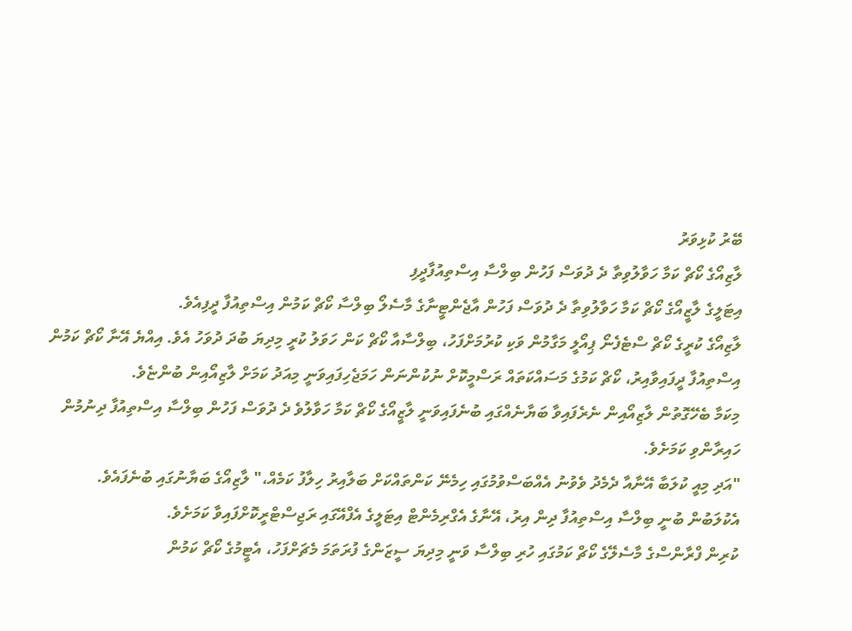ބޭރު ކުޅިވަރު
ލާޒިއޯގެ ކޯޗް ކަމާ ހަވާލުވިތާ ދެ ދުވަސް ފަހުން ބިލްސާ އިސްތިއުފާދީފި
އިޓަލީގެ ލާޒީއޯގެ ކޯޗް ކަމާ ހަވާލުވިތާ ދެ ދުވަސް ފަހުން އާޖެންޓީނާގެ މާސެލޯ ބިލްސާ ކޯޗް ކަމުން އިސްތިއުފާ ދީފިއެވެ.
ލާޒިއޯގެ ކުރީގެ ކޯޗް ސްޓެފެނޯ ޕިއޯލީ މަގާމުން ވަކި ކުރުމަށްފަހު، ބިލްސާއާ ކޯޗް ކަން ހަވަލު ކުރީ މިދިޔަ ބުދަ ދުވަހު އެވެ. އިއްޔެ އޭނާ ކޯޗް ކަމުން އިސްތިއުފާ ދީފައިވާއިރު، ކޯޗް ކަމުގެ މަސައްކަތައް ރަސްމީކޮށް ނުކުންނަން ހަމަޖެހިފައިވަނީ މިއަދު ކަމަށް ލާޒިއޯއިން ބުންޏެވެ.
މިކަމާ ބެހޭގޮތުން ލާޒިއޯއިން ނެރެފައިވާ ބަޔާނެއްގައި ބުނެފައިވަނީ ލާޒީއޯގެ ކޯޗް ކަމާ ހަވާލުވެ ދެ ދުވަސް ފަހުން ބިލްސާ އިސްތިއުފާ ދިނުމުން ހައިރާންވި ކަމަށެވެ.
"އަދި މިއީ ކުލަބާ އޭނާއާ ދެމެދު ވެވުނު އެއްބަސްވުމުގައި ހިމެނޭ ކަންތައްކަށް ބަލާއިރު ހިލާފު ކަމެއް،" ލާޒިއޯގެ ބަޔާނުގައި ބުނެފައެވެ.
އެކުލަބުން ބުނީ ބިލްސާ އިސްތިއުފާ ދިން އިރު، އޭނާގެ އެގްރިމެންޓް އިޓަލީގެ އެފްއޭގައި ރަޖިސްޓްރީކޮށްފައިވާ ކަމަށެވެ.
ކުރިން ފްރާންސްގެ މާސެލޭގެ ކޯޗް ކަމުގައި ހުރި ބިލްސާ ވަނީ މިދިޔަ ސީޒަންގެ ފުރަތަމަ މެޗަށްފަހު، އެޓީމުގެ ކޯޗް ކަމުން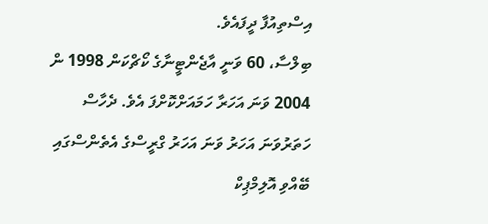އިސްތިއުފާ ދީފައެވެ.
ބިލްސާ، 60 ވަނީ އާޖެންޓީނާގެ ކޯޗްކަން 1998 ން 2004 ވަނަ އަހަރާ ހަމައަށްކޮށްފަ އެވެ. ދެހާސް ހަތަރުވަނަ އަހަރު ވަނަ އަހަރު ގްރީސްގެ އެތެންސްގައި ބޭއްވި އޮލިމްޕިކް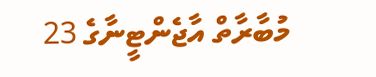މުބާރާތް އާޖެންޓީނާގެ 23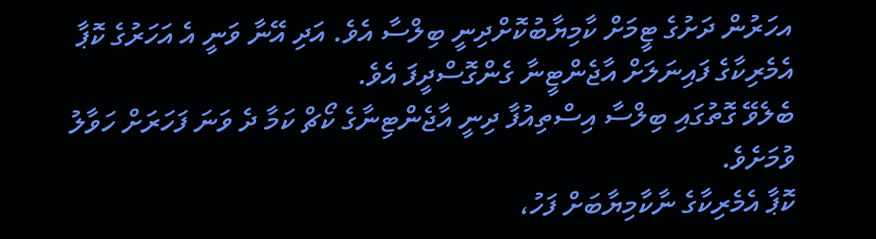އހަރުން ދަށުގެ ޓީމަށް ކާމިޔާބުކޮށްދިނީ ބިލްސާ އެވެ. އަދި އޭނާ ވަނީ އެ އަހަރުގެ ކޮޕާ އެމެރިކާގެ ފައިނަލަށް އާޖެންޓީނާ ގެންގޮސްދީފަ އެވެ.
ބެލެވޭ ގޮތުގައި ބިލްސާ އިސްތިއުފާ ދިނީ އާޖެންޓިނާގެ ކޯޗް ކަމާ ދެ ވަނަ ފަހަރަށް ހަވާލު ވުމަށެވެ.
ކޮޕާ އެމެރިކާގެ ނާކާމިޔާބަށް ފަހު،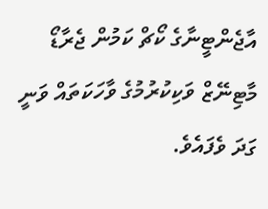އާޖެންޓީނާގެ ކޯޗް ކަމުން ޖެރާޑޯ މާޓިނޭޒް ވަކިކުރުމުގެ ވާހަކަތައް ވަނީ ގަދަ ވެފައެވެ.